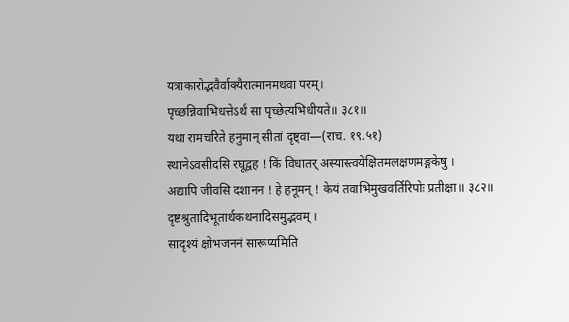यत्राकारोद्भवैर्वाक्यैरात्मानमथवा परम्।
पृच्छन्निवाभिधत्तेऽर्थं सा पृच्छेत्यभिधीयते॥ ३८१॥
यथा रामचरिते हनुमान् सीतां दृष्ट्वा—(राच. १९.५१)
स्थानेऽवसीदसि रघूद्वह ! किं विधातर् अस्यास्त्वयेक्षितमलक्षणमङ्गकेषु ।
अद्यापि जीवसि दशानन ! हे हनूमन् ! केयं तवाभिमुखवर्तिरिपोः प्रतीक्षा॥ ३८२॥
दृष्टश्रुतादिभूतार्थकथनादिसमुद्भवम् ।
सादृश्यं क्षोभजननं सारूप्यमिति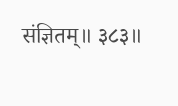संज्ञितम्॥ ३८३॥